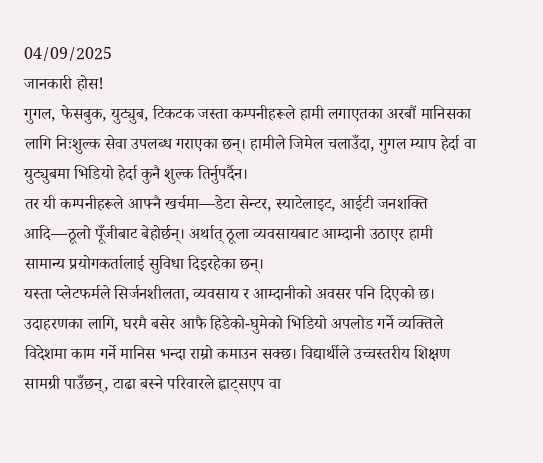04/09/2025
जानकारी होस!
गुगल, फेसबुक, युट्युब, टिकटक जस्ता कम्पनीहरूले हामी लगाएतका अरबौं मानिसका लागि निःशुल्क सेवा उपलब्ध गराएका छन्। हामीले जिमेल चलाउँदा, गुगल म्याप हेर्दा वा युट्युबमा भिडियो हेर्दा कुनै शुल्क तिर्नुपर्दैन।
तर यी कम्पनीहरूले आफ्नै खर्चमा—डेटा सेन्टर, स्याटेलाइट, आईटी जनशक्ति आदि—ठूलो पूँजीबाट बेहोर्छन्। अर्थात् ठूला व्यवसायबाट आम्दानी उठाएर हामी सामान्य प्रयोगकर्तालाई सुविधा दिइरहेका छन्।
यस्ता प्लेटफर्मले सिर्जनशीलता, व्यवसाय र आम्दानीको अवसर पनि दिएको छ। उदाहरणका लागि, घरमै बसेर आफै हिडेको-घुमेको भिडियो अपलोड गर्ने व्यक्तिले विदेशमा काम गर्ने मानिस भन्दा राम्रो कमाउन सक्छ। विद्यार्थीले उच्चस्तरीय शिक्षण सामग्री पाउँछन्, टाढा बस्ने परिवारले ह्वाट्सएप वा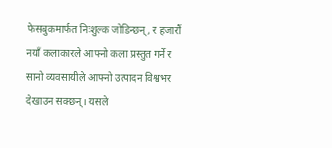फेसबुकमार्फत निःशुल्क जोडिन्छन्, र हजारौं नयाँ कलाकारले आफ्नो कला प्रस्तुत गर्ने र सानो व्यवसायीले आफ्नो उत्पादन विश्वभर देखाउन सक्छन्। यसले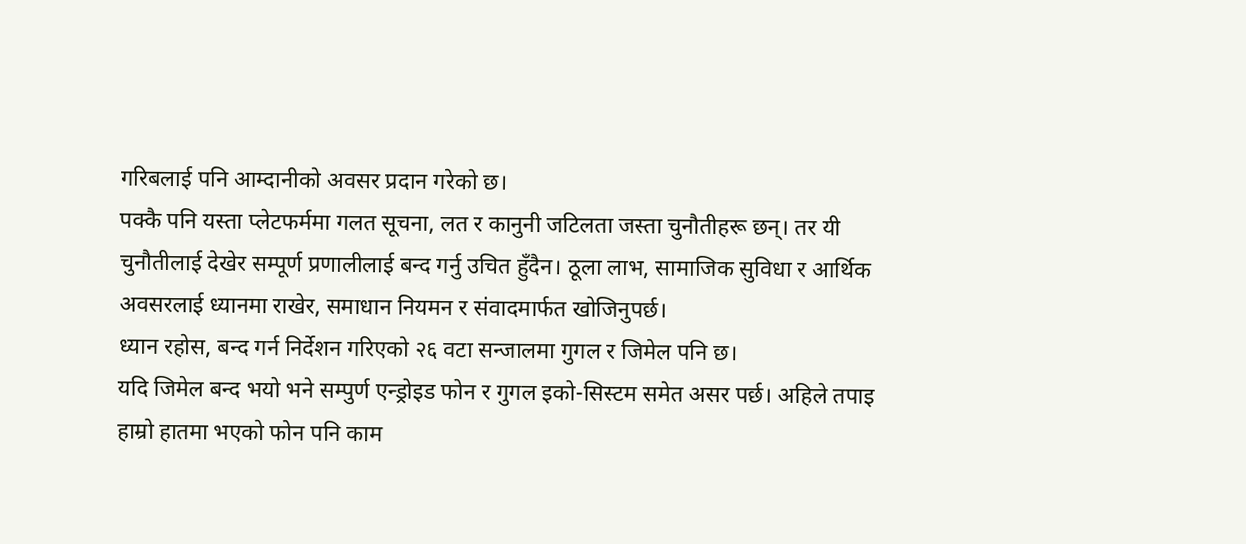गरिबलाई पनि आम्दानीको अवसर प्रदान गरेको छ।
पक्कै पनि यस्ता प्लेटफर्ममा गलत सूचना, लत र कानुनी जटिलता जस्ता चुनौतीहरू छन्। तर यी चुनौतीलाई देखेर सम्पूर्ण प्रणालीलाई बन्द गर्नु उचित हुँदैन। ठूला लाभ, सामाजिक सुविधा र आर्थिक अवसरलाई ध्यानमा राखेर, समाधान नियमन र संवादमार्फत खोजिनुपर्छ।
ध्यान रहोस, बन्द गर्न निर्देशन गरिएको २६ वटा सन्जालमा गुगल र जिमेल पनि छ।
यदि जिमेल बन्द भयो भने सम्पुर्ण एन्ड्रोइड फोन र गुगल इको-सिस्टम समेत असर पर्छ। अहिले तपाइ हाम्रो हातमा भएको फोन पनि काम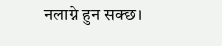नलाग्ने हुन सक्छ।